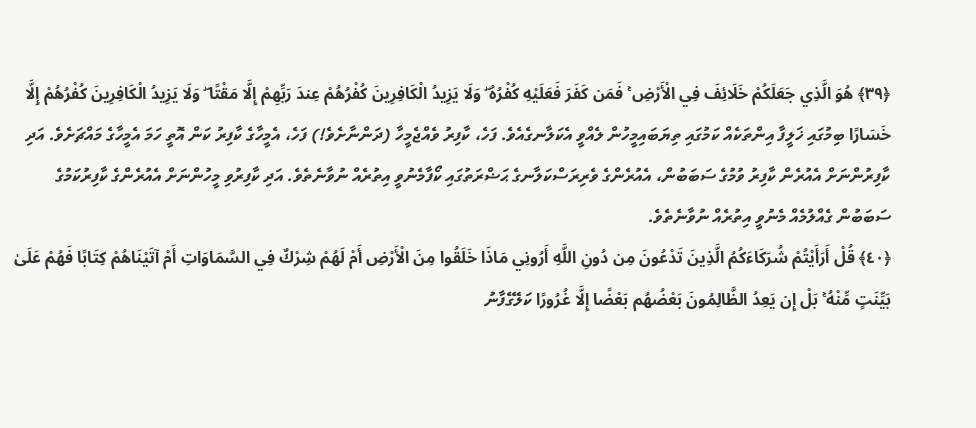﴿٣٩﴾ هُوَ الَّذِي جَعَلَكُمْ خَلَائِفَ فِي الْأَرْضِ ۚ فَمَن كَفَرَ فَعَلَيْهِ كُفْرُهُ ۖ وَلَا يَزِيدُ الْكَافِرِينَ كُفْرُهُمْ عِندَ رَبِّهِمْ إِلَّا مَقْتًا ۖ وَلَا يَزِيدُ الْكَافِرِينَ كُفْرُهُمْ إِلَّا خَسَارًا ބިމުގައި ޚަލީފާ އިންތަކެއް ކަމުގައި ތިޔަބައިމީހުން ލެއްވީ އެކަލާނގެއެވެ. ފަހެ، ކާފިރު ވެއްޖެމީހާ (ދަންނާށެވެ!) ފަހެ، އެމީހާގެ ކާފިރު ކަން އޮތީ ހަމަ އެމީހާގެ މައްޗަށެވެ. އަދި ކާފިރުންނަށް އެއުރެން ކާފިރު ވުމުގެ ސަބަބުން، އެއުރެންގެ ވެރިރަސްކަލާނގެ ޙަޟްރަތުގައި ކޯފާމެނުވީ އިތުރެއް ނުވާނެތެވެ. އަދި ކާފިރުވި މީހުންނަށް އެއުރެންގެ ކާފިރުކަމުގެ ސަބަބުން ގެއްލުމެއް މެނުވީ އިތުރެއް ނުވާނެތެވެ.
﴿٤٠﴾ قُلْ أَرَأَيْتُمْ شُرَكَاءَكُمُ الَّذِينَ تَدْعُونَ مِن دُونِ اللَّهِ أَرُونِي مَاذَا خَلَقُوا مِنَ الْأَرْضِ أَمْ لَهُمْ شِرْكٌ فِي السَّمَاوَاتِ أَمْ آتَيْنَاهُمْ كِتَابًا فَهُمْ عَلَىٰ بَيِّنَتٍ مِّنْهُ ۚ بَلْ إِن يَعِدُ الظَّالِمُونَ بَعْضُهُم بَعْضًا إِلَّا غُرُورًا ކަލޭގެފާނު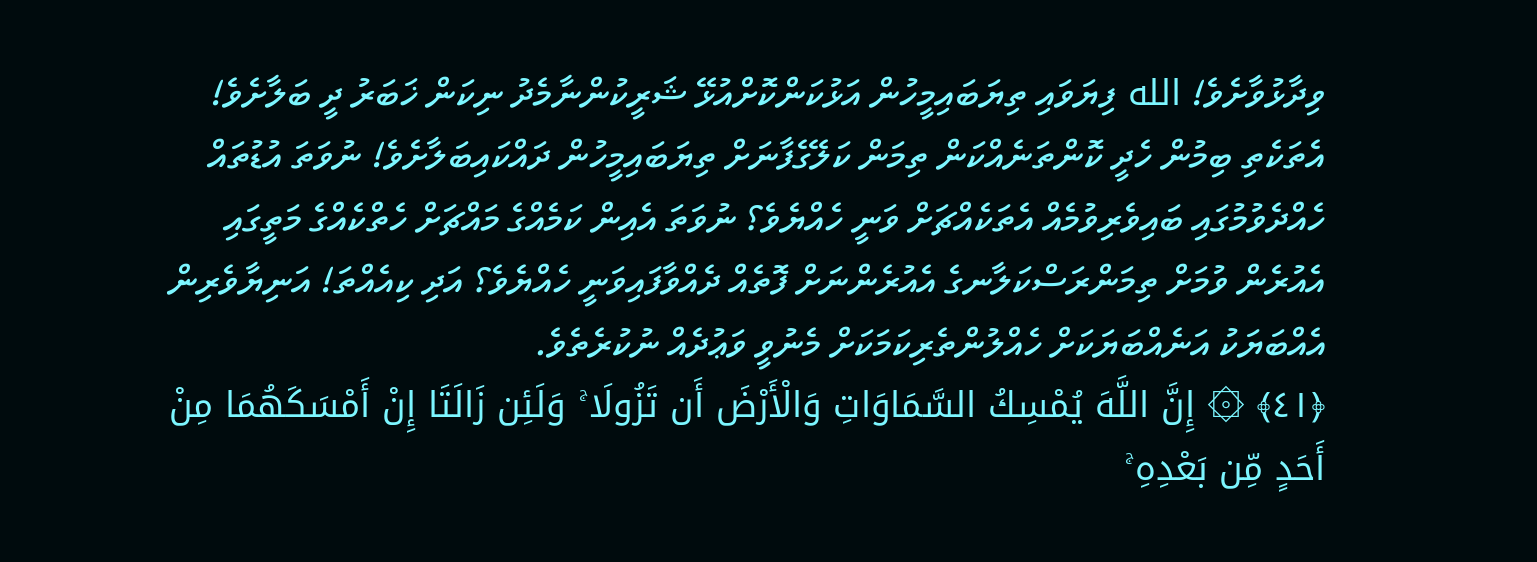ވިދާޅުވާށެވެ! الله ފިޔަވައި ތިޔަބައިމީހުން އަޅުކަންކޮށްއުޅޭ ޝަރީކުންނާމެދު ނިކަން ޚަބަރު ދީ ބަލާށެވެ! އެތަކެތި ބިމުން ހެދީ ކޮންތަނެއްކަން ތިމަން ކަލޭގެފާނަށް ތިޔަބައިމީހުން ދައްކައިބަލާށެވެ! ނުވަތަ އުޑުތައް ހެއްދެވުމުގައި ބައިވެރިވުމެއް އެތަކެއްޗަށް ވަނީ ހެއްޔެވެ؟ ނުވަތަ އެއިން ކަމެއްގެ މައްޗަށް ހެތްކެއްގެ މަތީގައި އެއުރެން ވުމަށް ތިމަންރަސްކަލާނގެ އެއުރެންނަށް ފޮތެއް ދެއްވާފައިވަނީ ހެއްޔެވެ؟ އަދި ކިއެއްތަ! އަނިޔާވެރިން އެއްބަޔަކު އަނެއްބަޔަކަށް ހެއްލުންތެރިކަމަކަށް މެނުވީ ވަޢުދެއް ނުކުރެތެވެ.
﴿٤١﴾ ۞ إِنَّ اللَّهَ يُمْسِكُ السَّمَاوَاتِ وَالْأَرْضَ أَن تَزُولَا ۚ وَلَئِن زَالَتَا إِنْ أَمْسَكَهُمَا مِنْ أَحَدٍ مِّن بَعْدِهِ ۚ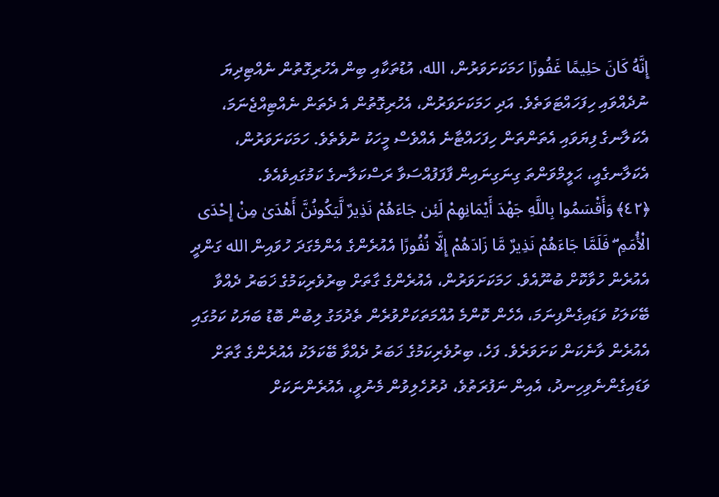إِنَّهُ كَانَ حَلِيمًا غَفُورًا ހަމަކަށަވަރުން، الله، އުޑުތަކާއި ބިން އެހުރިގޮތުން ނެއްޓިދިޔަ ނުދެއްވައި ހިފަހައްޓަވަތެވެ. އަދި ހަމަކަށަވަރުން، އެހުރިގޮތުން އެ ދެތަން ނެއްޓިއްޖެނަމަ، އެކަލާނގެ ފިޔަވައި އެތަންތަން ހިފަހައްޓާނެ އެއްވެސް މީހަކު ނުވެތެވެ. ހަމަކަށަވަރުން، އެކަލާނގެއީ، ޙަލީމްވަންތަ ގިނަގިނައިން ފާފަފުއްސަވާ ރަސްކަލާނގެ ކަމުގައިވެއެވެ.
﴿٤٢﴾ وَأَقْسَمُوا بِاللَّهِ جَهْدَ أَيْمَانِهِمْ لَئِن جَاءَهُمْ نَذِيرٌ لَّيَكُونُنَّ أَهْدَىٰ مِنْ إِحْدَى الْأُمَمِ ۖ فَلَمَّا جَاءَهُمْ نَذِيرٌ مَّا زَادَهُمْ إِلَّا نُفُورًا އެއުރެންގެ އެންމެގަދަ ހުވައިން الله ގަންދީ އެއުރެން ހުވާކޮށް ބުނޫއެވެ. ހަމަކަށަވަރުން، އެއުރެންގެ ގާތަށް ބިރުވެރިކަމުގެ ޚަބަރު ދެއްވާ ބޭކަލަކު ވަޑައިގެންފިނަމަ، އެހެން ކޮންމެ އުއްމަތަކަށްވުރެން ތެދުމަގު ލިބުން ބޮޑު ބަޔަކު ކަމުގައި އެއުރެން ވާނެކަން ކަށަވަރެވެ. ފަހެ، ބިރުވެރިކަމުގެ ޚަބަރު ދެއްވާ ބޭކަލަކު އެއުރެންގެ ގާތަށް ވަޑައިގެންނެވިހިނދު، އެއިން ނަފުރަތުވެ، ދުރުހެލިވުން މެނުވީ، އެއުރެންނަކަށް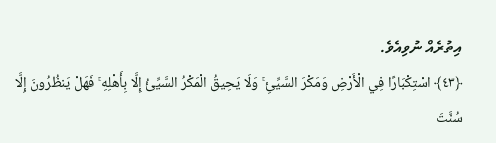އިތުރެއް ނުވިއެވެ.
﴿٤٣﴾ اسْتِكْبَارًا فِي الْأَرْضِ وَمَكْرَ السَّيِّئِ ۚ وَلَا يَحِيقُ الْمَكْرُ السَّيِّئُ إِلَّا بِأَهْلِهِ ۚ فَهَلْ يَنظُرُونَ إِلَّا سُنَّتَ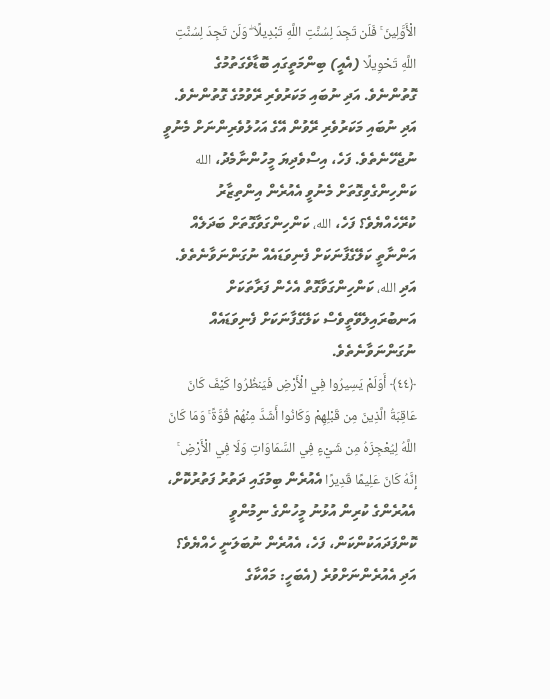الْأَوَّلِينَ ۚ فَلَن تَجِدَ لِسُنَّتِ اللَّهِ تَبْدِيلًا ۖ وَلَن تَجِدَ لِسُنَّتِ اللَّهِ تَحْوِيلًا (އެއީ) ބިންމަތީގައި ބޮޑާވެގަތުމުގެ ގޮތުންނެވެ. އަދި ނުބައި މަކަރުވެރި ރޭވުމުގެ ގޮތުންނެވެ. އަދި ނުބައި މަކަރުވެރި ރޭވުން އޭގެ އަހުލުވެރިންނަށް މެނުވީ ނުޖެހޭނެތެވެ. ފަހެ، އިސްވެދިޔަ މީހުންނާމެދު، الله ކަންހިންގެވިގޮތަށް މެނުވީ އެއުރެން އިންތިޒާރު ކުރޭހެއްޔެވެ؟ ފަހެ، الله، ކަންހިންގަވާގޮތަށް ބަދަލެއް އަންނާތީ ކަލޭގެފާނަކަށް ފެނިވަޑައެއް ނުގަންނަވާނެތެވެ. އަދި الله، ކަންހިންގަވާގޮތް އެހެން ފަރާތަކަށް އަނބުރައިލެވޭތީވެސް ކަލޭގެފާނަކަށް ފެނިވަޑައެއް ނުގަންނަވާނެތެވެ.
﴿٤٤﴾ أَوَلَمْ يَسِيرُوا فِي الْأَرْضِ فَيَنظُرُوا كَيْفَ كَانَ عَاقِبَةُ الَّذِينَ مِن قَبْلِهِمْ وَكَانُوا أَشَدَّ مِنْهُمْ قُوَّةً ۚ وَمَا كَانَ اللَّهُ لِيُعْجِزَهُ مِن شَيْءٍ فِي السَّمَاوَاتِ وَلَا فِي الْأَرْضِ ۚ إِنَّهُ كَانَ عَلِيمًا قَدِيرًا އެއުރެން ބިމުގައި ދަތުރު ފަތުރުކޮށް، އެއުރެންގެ ކުރިން އުޅުނު މީހުންގެ ނިމުންވީ ކޮންފަދައަކުންކަން، ފަހެ، އެއުރެން ނުބަލަނީ ހެއްޔެވެ؟ އަދި އެއުރެންނަށްވުރެ (އެބަހީ: މައްކާގެ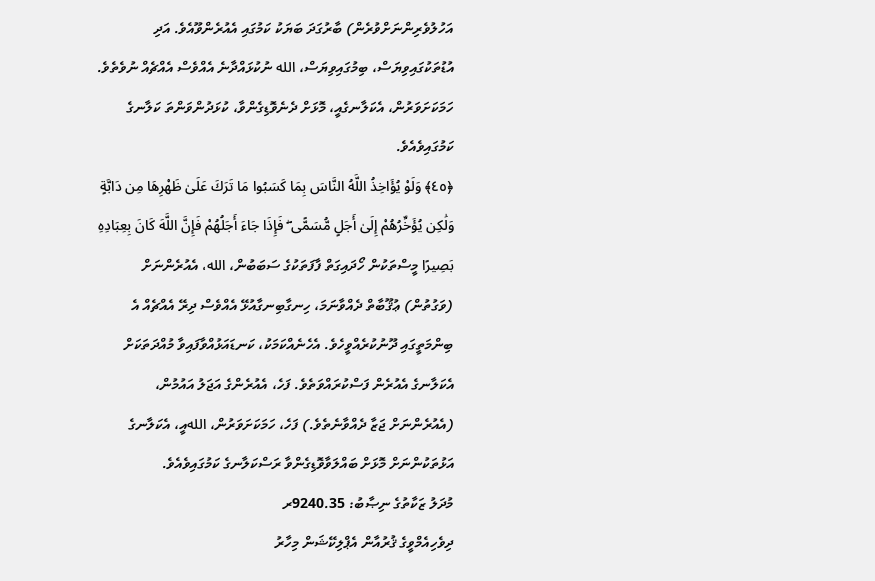އަހުލުވެރިންނަށްވުރެން) ބާރުގަދަ ބަޔަކު ކަމުގައި އެއުރެންވޫއެވެ. އަދި އުޑުތަކުގައިވިޔަސް، ބިމުގައިވިޔަސް، الله ނުކުޅައްދާނެ އެއްވެސް އެއްޗެއް ނުވެތެވެ. ހަމަކަށަވަރުން، އެކަލާނގެއީ، މޮޅަށް ދެނެވޮޑިގެންވާ، ކުޅަދުންވަންތަ ކަލާނގެ ކަމުގައިވެއެވެ.
﴿٤٥﴾ وَلَوْ يُؤَاخِذُ اللَّهُ النَّاسَ بِمَا كَسَبُوا مَا تَرَكَ عَلَىٰ ظَهْرِهَا مِن دَابَّةٍ وَلَٰكِن يُؤَخِّرُهُمْ إِلَىٰ أَجَلٍ مُّسَمًّى ۖ فَإِذَا جَاءَ أَجَلُهُمْ فَإِنَّ اللَّهَ كَانَ بِعِبَادِهِ بَصِيرًا މީސްތަކުން ހޯދައިގަތް ފާފަތަކުގެ ސަބަބުން، الله، އެއުރެންނަށް (ވަގުތުން) ޢުޤޫބާތް ދެއްވާނަމަ، ހިނގާބިނގާއުޅޭ އެއްވެސް ދިރޭ އެއްޗެއް އެ ބިންމަތީގައި ދޫނުކުރެއްވީހެވެ. އެހެނެއްކަމަކު، ކަނޑައަޅުއްވާފައިވާ މުއްދަތަކަށް އެކަލާނގެ އެއުރެން ފަސްކުރައްވަތެވެ. ފަހެ، އެއުރެންގެ އަޖަލު އައުމުން، (އެއުރެންނަށް ޖަޒާ ދެއްވާނެތެވެ.) ފަހެ، ހަމަކަށަވަރުން، اللهއީ، އެކަލާނގެ އަޅުތަކުންނަށް މޮޅަށް ބައްލަވާވޮޑިގެންވާ ރަސްކަލާނގެ ކަމުގައިވެއެވެ.
މުދަލު ޒަކާތުގެ ނިޞާބު: 9240.35ރ
ދިވެހިއެމްވީގެ ޤުރުއާން އެޕްލިކޭޝަން މިހާރު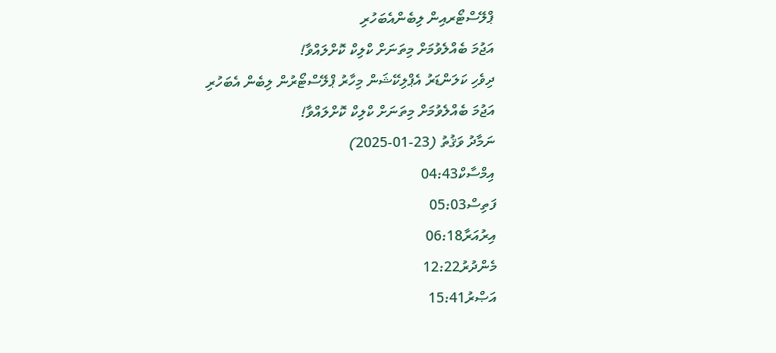ޕްލޭސްޓޯރއިން ލިބެންއެބަހުރި
އަޖުމަ ބެއްލެވުމަށް މިތަނަށް ކްލިކް ކޮށްލައްވާ!
ދިވެހި ކަލަންޑަރު އެޕްލިކޭޝަން މިހާރު ޕްލޭސްޓޯރުން ލިބެން އެބަހުރި
އަޖުމަ ބެއްލެވުމަށް މިތަނަށް ކްލިކް ކޮށްލައްވާ!
ނަމާދު ވަޤުތު (23-01-2025)
އިމްސާކް04:43
ފަތިސް05:03
އިރުއަރާ06:18
މެންދުރު12:22
އަޞްރު15:41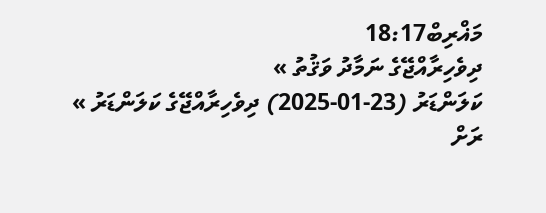މަޣްރިބް18:17
ދިވެހިރާއްޖޭގެ ނަމާދު ވަޤުތު »
ކަލަންޑަރު (23-01-2025) ދިވެހިރާއްޖޭގެ ކަލަންޑަރު »
ރަށް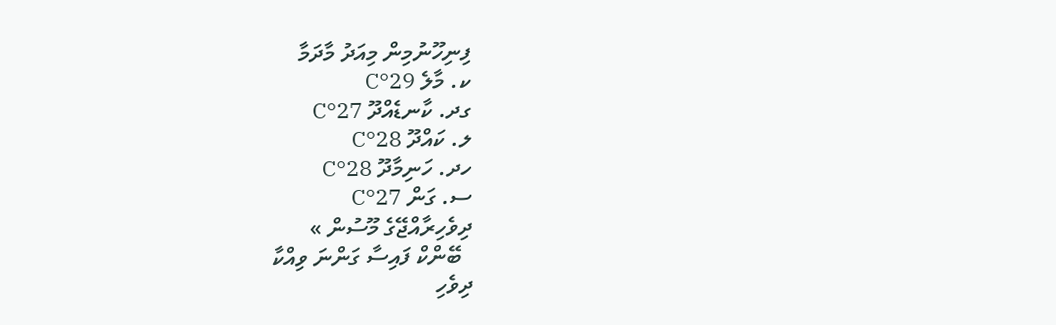ފިނިހޫނުމިން މިއަދު މާދަމާ
ކ. މާލެ 29°C
ގދ. ކާނޑެއްދޫ 27°C
ލ. ކައްދޫ 28°C
ހދ. ހަނިމާދޫ 28°C
ސ. ގަން 27°C
ދިވެހިރާއްޖޭގެ މޫސުން »
  ބޭންކް ފައިސާ ގަންނަ ވިއްކާ
ދިވެހި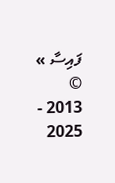ފައިސާ »
© 2013 - 2025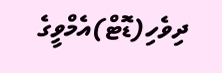ދިވެހި(ޑޮޓް)އެމްވީގެ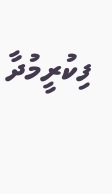ފިކުރީމުދާ